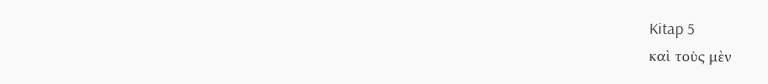Kitap 5
καὶ τοὺς μὲν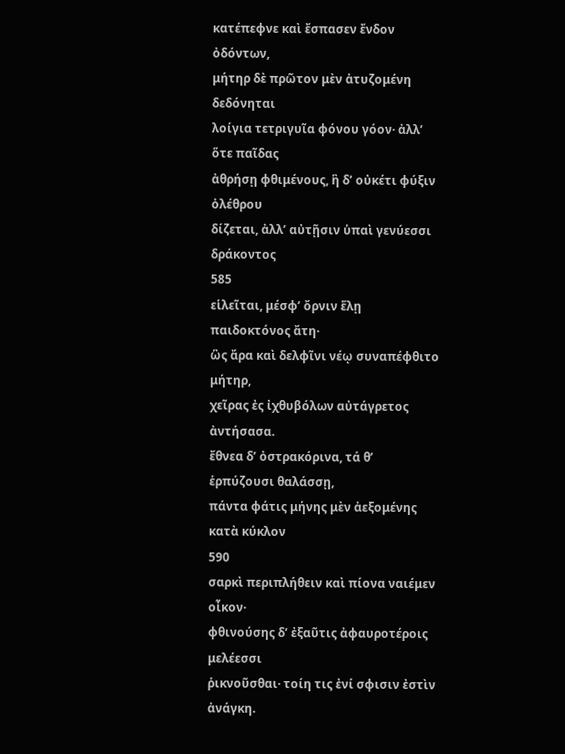κατέπεφνε καὶ ἔσπασεν ἔνδον ὀδόντων,
μήτηρ δὲ πρῶτον μὲν ἀτυζομένη δεδόνηται
λοίγια τετριγυῖα φόνου γόον· ἀλλʼ ὅτε παῖδας
ἀθρήσῃ φθιμένους, ἣ δʼ οὐκέτι φύξιν ὀλέθρου
δίζεται, ἀλλʼ αὐτῇσιν ὑπαὶ γενύεσσι δράκοντος
585
εἱλεῖται, μέσφʼ ὄρνιν ἕλῃ παιδοκτόνος ἄτη·
ὣς ἄρα καὶ δελφῖνι νέῳ συναπέφθιτο μήτηρ,
χεῖρας ἐς ἰχθυβόλων αὐτάγρετος ἀντήσασα.
ἔθνεα δʼ ὀστρακόρινα, τά θʼ ἑρπύζουσι θαλάσσῃ,
πάντα φάτις μήνης μὲν ἀεξομένης κατὰ κύκλον
590
σαρκὶ περιπλήθειν καὶ πίονα ναιέμεν οἶκον·
φθινούσης δʼ ἐξαῦτις ἀφαυροτέροις μελέεσσι
ῥικνοῦσθαι· τοίη τις ἐνί σφισιν ἐστὶν ἀνάγκη.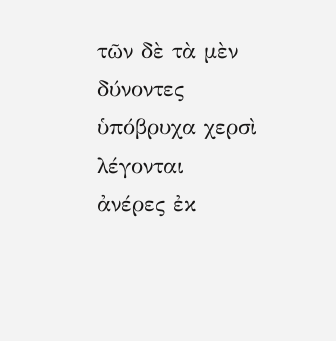τῶν δὲ τὰ μὲν δύνοντες ὑπόβρυχα χερσὶ λέγονται
ἀνέρες ἐκ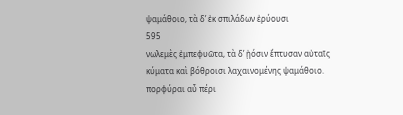ψαμάθοιο, τὰ δʼ ἐκ σπιλάδων ἐρύουσι
595
νωλεμὲς ἐμπεφυῶτα, τὰ δʼ ᾐόσιν ἔπτυσαν αὐταῖς
κύματα καὶ βόθροισι λαχαινομένης ψαμάθοιο.
πορφύραι αὖ πέρι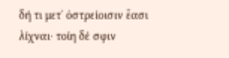δή τι μετʼ ὀστρείοισιν ἔασι
λίχναι· τοίη δέ σφιν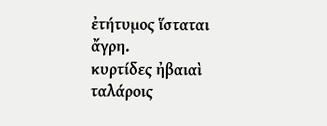ἐτήτυμος ἵσταται ἄγρη.
κυρτίδες ἠβαιαὶ ταλάροις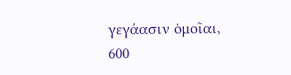γεγάασιν ὁμοῖαι,
600